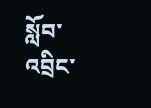སློབ་འབྲིང་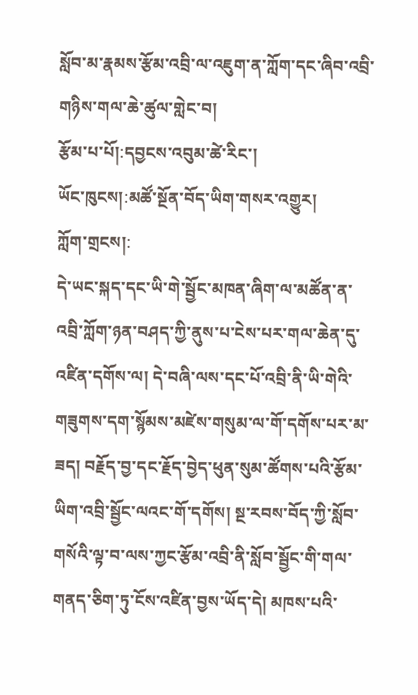སློབ་མ་རྣམས་རྩོམ་འབྲི་ལ་འཇུག་ན་ཀློག་དང་ཞིབ་འབྲི་གཉིས་གལ་ཆེ་ཚུལ་གླེང་བ།
རྩོམ་པ་པོ།:དབྱངས་འབུམ་ཚེ་རིང་།
ཡོང་ཁུངས།:མཚོ་སྔོན་བོད་ཡིག་གསར་འགྱུར།
ཀློག་གྲངས།:
དེ་ཡང་སྐད་དང་ཡི་གེ་སྦྱོང་མཁན་ཞིག་ལ་མཚོན་ན་འབྲི་ཀློག་ཉན་བཤད་ཀྱི་ནུས་པ་ངེས་པར་གལ་ཆེན་དུ་འཛིན་དགོས་ལ། དེ་བཞི་ལས་དང་པོ་འབྲི་ནི་ཡི་གེའི་གཟུགས་དག་སྙོམས་མཛེས་གསུམ་ལ་གོ་དགོས་པར་མ་ཟད། བརྗོད་བྱ་དང་རྗོད་བྱེད་ཕུན་སུམ་ཚོགས་པའི་རྩོམ་ཡིག་འབྲི་སྦྱོང་ལའང་གོ་དགོས། སྔ་རབས་བོད་ཀྱི་སློབ་གསོའི་ལྟ་བ་ལས་ཀྱང་རྩོམ་འབྲི་ནི་སློབ་སྦྱོང་གི་གལ་གནད་ཅིག་ཏུ་ངོས་འཛིན་བྱས་ཡོད་དེ། མཁས་པའི་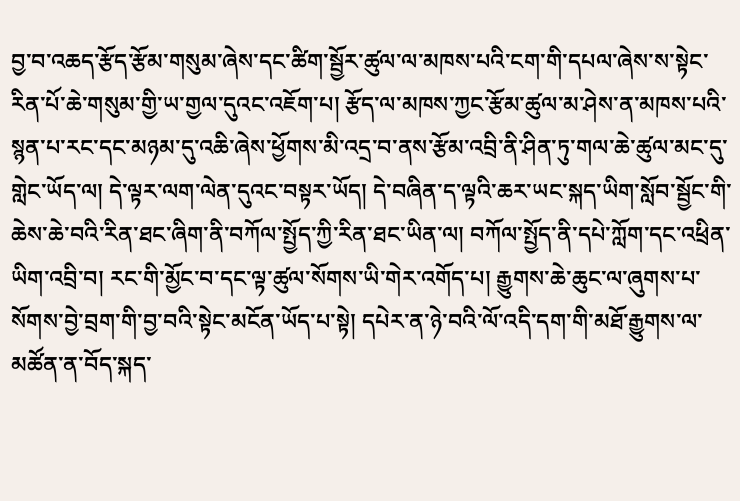བྱ་བ་འཆད་རྩོད་རྩོམ་གསུམ་ཞེས་དང་ཚིག་སྦྱོར་ཚུལ་ལ་མཁས་པའི་ངག་གི་དཔལ་ཞེས་ས་སྟེང་རིན་པོ་ཆེ་གསུམ་གྱི་ཡ་གྱལ་དུའང་འཇོག་པ། རྩོད་ལ་མཁས་ཀྱང་རྩོམ་ཚུལ་མ་ཤེས་ན་མཁས་པའི་སྙན་པ་རང་དང་མཉམ་དུ་འཆི་ཞེས་ཕྱོགས་མི་འདྲ་བ་ནས་རྩོམ་འབྲི་ནི་ཤིན་ཏུ་གལ་ཆེ་ཚུལ་མང་དུ་གླེང་ཡོད་ལ། དེ་ལྟར་ལག་ལེན་དུའང་བསྟར་ཡོད། དེ་བཞིན་ད་ལྟའི་ཆར་ཡང་སྐད་ཡིག་སློབ་སྦྱོང་གི་ཆེས་ཆེ་བའི་རིན་ཐང་ཞིག་ནི་བཀོལ་སྤྱོད་ཀྱི་རིན་ཐང་ཡིན་ལ། བཀོལ་སྤྱོད་ནི་དཔེ་ཀློག་དང་འཕྲིན་ཡིག་འབྲི་བ། རང་གི་མྱོང་བ་དང་ལྟ་ཚུལ་སོགས་ཡི་གེར་འགོད་པ། རྒྱུགས་ཆེ་ཆུང་ལ་ཞུགས་པ་སོགས་བྱེ་བྲག་གི་བྱ་བའི་སྟེང་མངོན་ཡོད་པ་སྟེ། དཔེར་ན་ཉེ་བའི་ལོ་འདི་དག་གི་མཐོ་རྒྱུགས་ལ་མཚོན་ན་བོད་སྐད་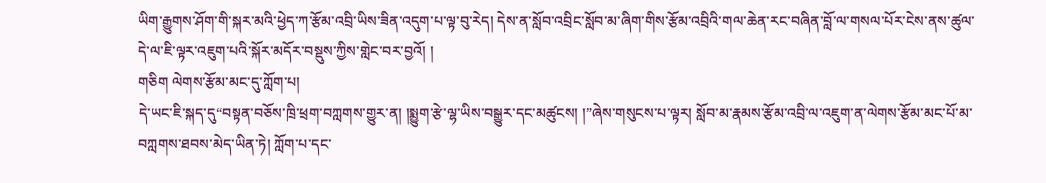ཡིག་རྒྱུགས་ཤོག་གི་སྐར་མའི་ཕྱེད་ཀ་རྩོམ་འབྲི་ཡིས་ཟིན་འདུག་པ་ལྟ་བུ་རེད། དེས་ན་སློབ་འབྲིང་སློབ་མ་ཞིག་གིས་རྩོམ་འབྲིའི་གལ་ཆེན་རང་བཞིན་བློ་ལ་གསལ་པོར་ངེས་ནས་ཚུལ་དེ་ལ་ཇི་ལྟར་འཇུག་པའི་སྐོར་མདོར་བསྡུས་ཀྱིས་གླེང་བར་བྱའོ། །
གཅིག ལེགས་རྩོམ་མང་དུ་ཀློག་པ།
དེ་ཡང་ཇི་སྐད་དུ“བསྟན་བཅོས་ཁྲི་ཕྲག་བཀླགས་གྱུར་ན། །སྨྱུག་རྩེ་ལྷ་ཡིས་བསྒྱུར་དང་མཚུངས། །”ཞེས་གསུངས་པ་ལྟར། སློབ་མ་རྣམས་རྩོམ་འབྲི་ལ་འཇུག་ན་ལེགས་རྩོམ་མང་པོ་མ་བཀླགས་ཐབས་མེད་ཡིན་ཏེ། ཀློག་པ་དང་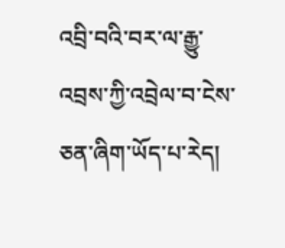འབྲི་བའི་བར་ལ་རྒྱུ་འབྲས་ཀྱི་འབྲེལ་བ་ངེས་ཅན་ཞིག་ཡོད་པ་རེད།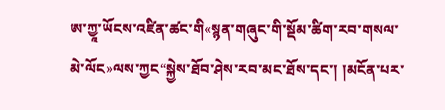ཨ་ཀྱཱ་ཡོངས་འཛིན་ཚང་གི«སྙན་གཞུང་གི་སྡོམ་ཚིག་རབ་གསལ་མེ་ལོང»ལས་ཀྱང“སྐྱེས་ཐོབ་ཤེས་རབ་མང་ཐོས་དང་། །མངོན་པར་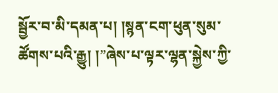སྦྱོར་བ་མི་དམན་པ། །སྙན་ངག་ཕུན་སུམ་ཚོགས་པའི་རྒྱུ། །”ཞེས་པ་ལྟར་ལྷན་སྐྱེས་ཀྱི་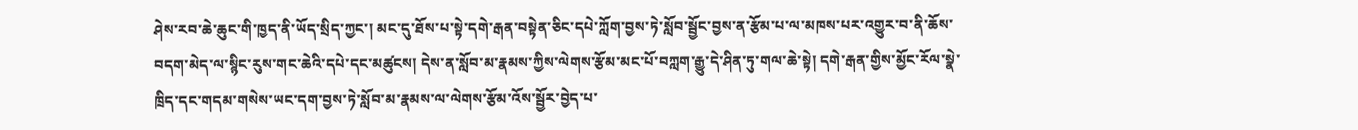ཤེས་རབ་ཆེ་ཆུང་གི་ཁྱད་ནི་ཡོད་སྲིད་ཀྱང་། མང་དུ་ཐོས་པ་སྟེ་དགེ་རྒན་བསྟེན་ཅིང་དཔེ་ཀློག་བྱས་ཏེ་སློབ་སྦྱོང་བྱས་ན་རྩོམ་པ་ལ་མཁས་པར་འགྱུར་བ་ནི་ཆོས་བདག་མེད་ལ་སྙིང་རུས་གང་ཆེའི་དཔེ་དང་མཚུངས། དེས་ན་སློབ་མ་རྣམས་ཀྱིས་ལེགས་རྩོམ་མང་པོ་བཀླག་རྒྱུ་དེ་ཤིན་ཏུ་གལ་ཆེ་སྟེ། དགེ་རྒན་གྱིས་མྱོང་རོལ་སྣེ་ཁྲིད་དང་གདམ་གསེས་ཡང་དག་བྱས་ཏེ་སློབ་མ་རྣམས་ལ་ལེགས་རྩོམ་འོས་སྦྱོར་བྱེད་པ་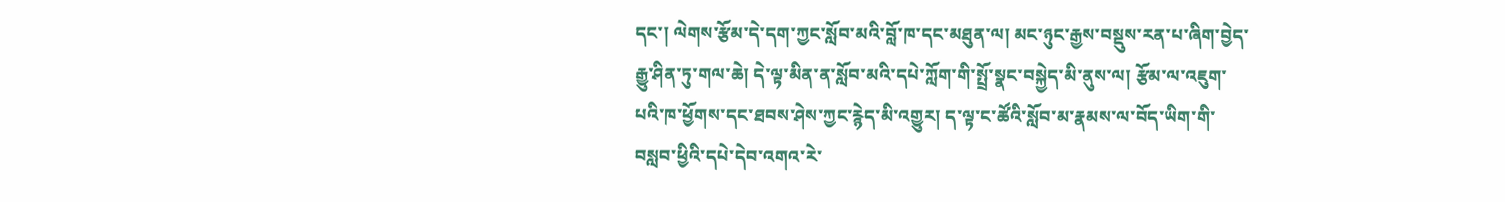དང་། ལེགས་རྩོམ་དེ་དག་ཀྱང་སློབ་མའི་བློ་ཁ་དང་མཐུན་ལ། མང་ཉུང་རྒྱས་བསྡུས་རན་པ་ཞིག་བྱེད་རྒྱུ་ཤིན་ཏུ་གལ་ཆེ། དེ་ལྟ་མིན་ན་སློབ་མའི་དཔེ་ཀློག་གི་སྤྲོ་སྣང་བསྐྱེད་མི་ནུས་ལ། རྩོམ་ལ་འཇུག་པའི་ཁ་ཕྱོགས་དང་ཐབས་ཤེས་ཀྱང་རྙེད་མི་འགྱུར། ད་ལྟ་ང་ཚོའི་སློབ་མ་རྣམས་ལ་བོད་ཡིག་གི་བསླབ་ཕྱིའི་དཔེ་དེབ་འགའ་རེ་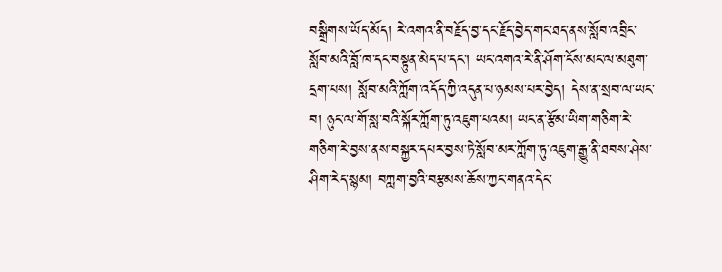བསྒྲིགས་ཡོད་མོད། རེ་འགའ་ནི་བརྗོད་བྱ་དང་རྗོད་བྱེད་གང་ཐད་ནས་སློབ་འབྲིང་སློབ་མའི་བློ་ཁ་དང་བསྟུན་མེད་པ་དང་། ཡང་འགའ་རེ་ནི་ཤོག་ངོས་མང་ལ་མཐུག་དྲག་པས། སློབ་མའི་ཀློག་འདོད་ཀྱི་འདུན་པ་ཉམས་པར་བྱེད། དེས་ན་སྲབ་ལ་ཡང་བ། ཉུང་ལ་གོ་སླ་བའི་སྐོར་ཀློག་ཏུ་འཇུག་པའམ། ཡང་ན་རྩོམ་ཡིག་གཅིག་རེ་གཅིག་རེ་བྱས་ནས་བསྐྱར་དཔར་བྱས་ཏེ་སློབ་མར་ཀློག་ཏུ་འཇུག་རྒྱུ་ནི་ཐབས་ཤེས་ཤིག་རེད་སྙམ། བཀླག་བྱའི་བརྩམས་ཆོས་ཀྱང་གནའ་དེང་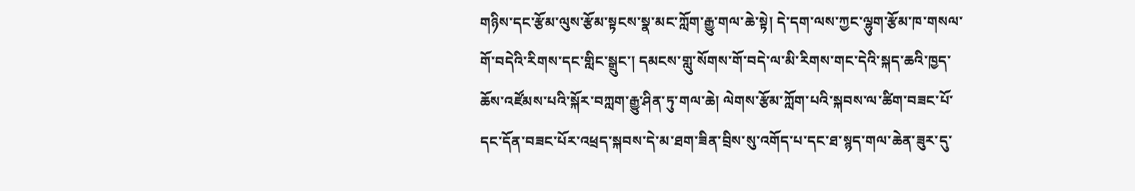གཉིས་དང་རྩོམ་ལུས་རྩོམ་སྟངས་སྣ་མང་ཀློག་རྒྱུ་གལ་ཆེ་སྟེ། དེ་དག་ལས་ཀྱང་ལྷུག་རྩོམ་ཁ་གསལ་གོ་བདེའི་རིགས་དང་གླིང་སྒྲུང་། དམངས་གླུ་སོགས་གོ་བདེ་ལ་མི་རིགས་གང་དེའི་སྐད་ཆའི་ཁྱད་ཆོས་འཛོམས་པའི་སྐོར་བཀླག་རྒྱུ་ཤིན་ཏུ་གལ་ཆེ། ལེགས་རྩོམ་ཀློག་པའི་སྐབས་ལ་ཚིག་བཟང་པོ་དང་དོན་བཟང་པོར་འཕྲད་སྐབས་དེ་མ་ཐག་ཟིན་བྲིས་སུ་འགོད་པ་དང་ཐ་སྙད་གལ་ཆེན་ཟུར་དུ་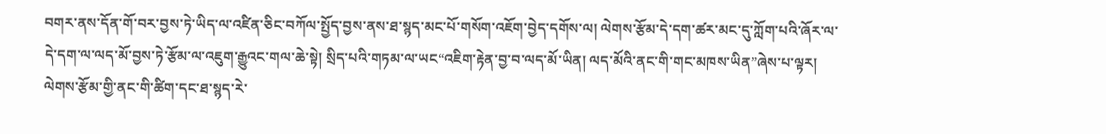བགར་ནས་དོན་གོ་བར་བྱས་ཏེ་ཡིད་ལ་འཛིན་ཅིང་བཀོལ་སྤྱོད་བྱས་ནས་ཐ་སྙད་མང་པོ་གསོག་འཇོག་བྱེད་དགོས་ལ། ལེགས་རྩོམ་དེ་དག་ཚར་མང་དུ་ཀློག་པའི་ཞོར་ལ་དེ་དག་ལ་ལད་མོ་བྱས་ཏེ་རྩོམ་ལ་འཇུག་རྒྱུའང་གལ་ཆེ་སྟེ། སྲིད་པའི་གཏམ་ལ་ཡང“འཇིག་རྟེན་བྱ་བ་ལད་མོ་ཡིན། ལད་མོའི་ནང་གི་གང་མཁས་ཡིན”ཞེས་པ་ལྟར། ལེགས་རྩོམ་གྱི་ནང་གི་ཚིག་དང་ཐ་སྙད་རེ་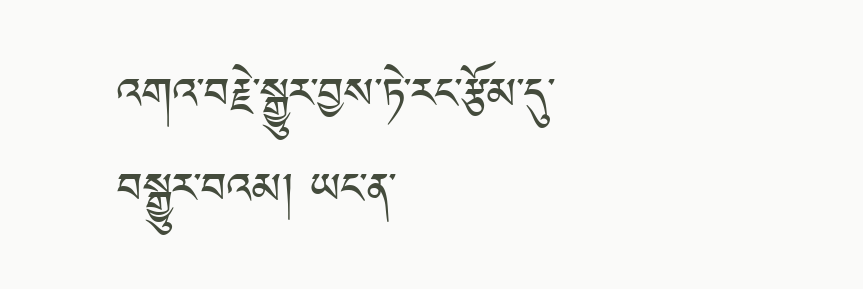འགའ་བརྗེ་སྒྱུར་བྱས་ཏེ་རང་རྩོམ་དུ་བསྒྱུར་བའམ། ཡང་ན་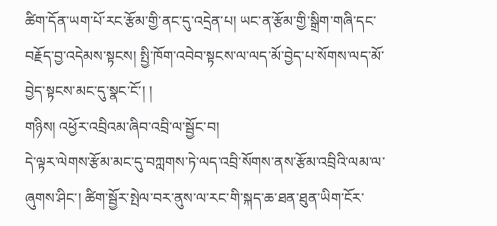ཚིག་དོན་ཡག་པོ་རང་རྩོམ་གྱི་ནང་དུ་འདྲེན་པ། ཡང་ན་རྩོམ་གྱི་སྒྲིག་གཞི་དང་བརྗོད་བྱ་འདེམས་སྟངས། སྤྱི་ཁོག་འབེབ་སྟངས་ལ་ལད་མོ་བྱེད་པ་སོགས་ལད་མོ་བྱེད་སྟངས་མང་དུ་སྣང་ངོ་། །
གཉིས། འཕྱོར་འབྲིའམ་ཞིབ་འབྲི་ལ་སྦྱོང་བ།
དེ་ལྟར་ལེགས་རྩོམ་མང་དུ་བཀླགས་ཏེ་ལད་འབྲི་སོགས་ནས་རྩོམ་འབྲིའི་ལམ་ལ་ཞུགས་ཤིང་། ཚིག་སྦྱོར་སྤེལ་བར་ནུས་ལ་རང་གི་སྐད་ཆ་ཐན་ཐུན་ཡིག་ངོར་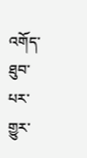འགོད་ཐུབ་པར་གྱུར་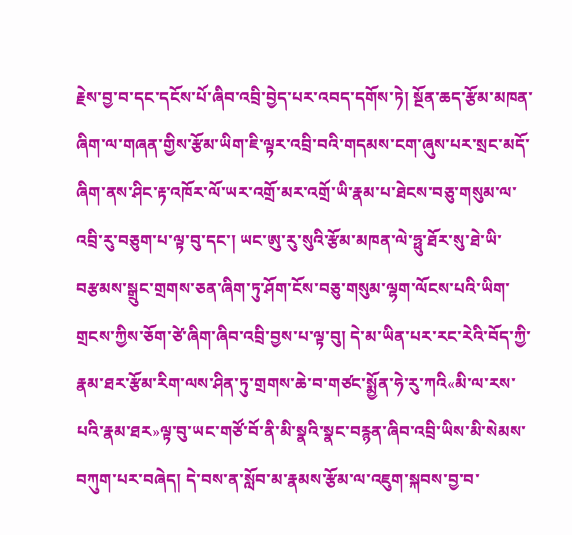རྗེས་བྱ་བ་དང་དངོས་པོ་ཞིབ་འབྲི་བྱེད་པར་འབད་དགོས་ཏེ། སྔོན་ཆད་རྩོམ་མཁན་ཞིག་ལ་གཞན་གྱིས་རྩོམ་ཡིག་ཇི་ལྟར་འབྲི་བའི་གདམས་ངག་ཞུས་པར་སྲང་མདོ་ཞིག་ནས་ཤིང་རྟ་འཁོར་ལོ་ཡར་འགྲོ་མར་འགྲོ་ཡི་རྣམ་པ་ཐེངས་བཅུ་གསུམ་ལ་འབྲི་རུ་བཅུག་པ་ལྟ་བུ་དང་། ཡང་ཨུ་རུ་སུའི་རྩོམ་མཁན་ལེ་ཧྥུ་ཐོར་སུ་ཐེ་ཡི་བརྩམས་སྒྲུང་གྲགས་ཅན་ཞིག་ཏུ་ཤོག་ངོས་བཅུ་གསུམ་ལྷག་ལོངས་པའི་ཡིག་གྲངས་ཀྱིས་ཅོག་ཙེ་ཞིག་ཞིབ་འབྲི་བྱས་པ་ལྟ་བུ། དེ་མ་ཡིན་པར་རང་རེའི་བོད་ཀྱི་རྣམ་ཐར་རྩོམ་རིག་ལས་ཤིན་ཏུ་གྲགས་ཆེ་བ་གཙང་སྨྱོན་ཧེ་རུ་ཀའི«མི་ལ་རས་པའི་རྣམ་ཐར»ལྟ་བུ་ཡང་གཙོ་བོ་ནི་མི་སྣའི་སྣང་བརྙན་ཞིབ་འབྲི་ཡིས་མི་སེམས་བཀུག་པར་བཞེད། དེ་བས་ན་སློབ་མ་རྣམས་རྩོམ་ལ་འཇུག་སྐབས་བྱ་བ་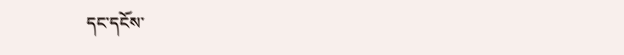དང་དངོས་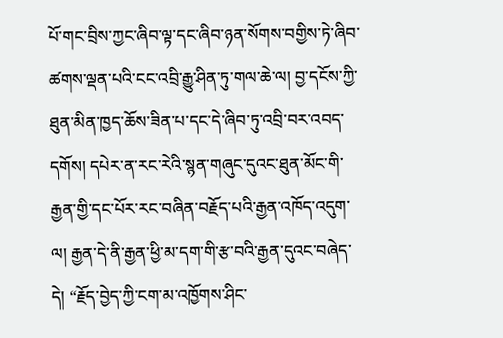པོ་གང་བྲིས་ཀྱང་ཞིབ་ལྟ་དང་ཞིབ་ཉན་སོགས་བགྱིས་ཏེ་ཞིབ་ཚགས་ལྡན་པའི་ངང་འབྲི་རྒྱུ་ཤིན་ཏུ་གལ་ཆེ་ལ། བྱ་དངོས་ཀྱི་ཐུན་མིན་ཁྱད་ཆོས་ཟིན་པ་དང་དེ་ཞིབ་ཏུ་འབྲི་བར་འབད་དགོས། དཔེར་ན་རང་རེའི་སྙན་གཞུང་དུའང་ཐུན་མོང་གི་རྒྱན་གྱི་དང་པོར་རང་བཞིན་བརྗོད་པའི་རྒྱན་འཁོད་འདུག་ལ། རྒྱན་དེ་ནི་རྒྱན་ཕྱི་མ་དག་གི་རྩ་བའི་རྒྱན་དུའང་བཞེད་དེ། “རྗོད་བྱེད་ཀྱི་ངག་མ་འཁྱོགས་ཤིང་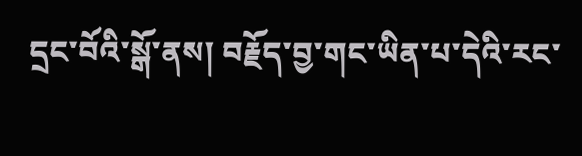དྲང་བོའི་སྒོ་ནས། བརྗོད་བྱ་གང་ཡིན་པ་དེའི་རང་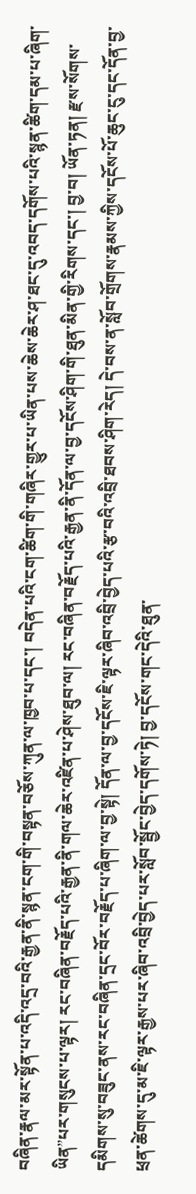བཞིན་རྣལ་མར་སྟོན་པ་འདི་འདྲ་བའི་རྒྱན་ནི་སྙན་ངག་གི་བསྟན་བཅོས་ཀུན་ལ་ཁྱབ་པ་དང་། བདེན་པའི་ངག་ཚིག་གི་གཞིར་གྱུར་པ་ཡིན་པས་ཆེས་ཆེར་ཤ་ཐང་དུ་འབད་དགོས་པའི་སྙན་ཚིག་དམ་པ་ཞིག་ཡིན”པར་གསུངས་པ་ལྟར། རང་བཞིན་བརྗོད་པའི་རྒྱན་ནི་གལ་ཆེར་འཛིན་པ་ཤེས་ཐུབ་ལ། རང་བཞིན་བརྗོད་པའི་རྒྱན་ནི་དོན་ལ་བྱ་དངོས་ཤིག་གི་ཐུན་མིན་གྱི་རིགས་དང་། བྱ་བ། ཡོན་ཏན། རྫས་སོགས་དམིགས་སུ་བཟུང་ནས་རང་བཞིན་དྲང་བོར་བརྗོད་པ་ཞིག་ལ་བྱ་སྟེ། དོན་ལ་བྱ་དངོས་ཇི་ལྟར་ཞིབ་འབྲི་བྱེད་པའི་རྩ་བའི་འབྲི་ཐབས་ཤིག་རེད། དེ་བས་ན་སློབ་གྲོགས་རྣམས་ཀྱིས་དངོས་པོ་ཆུང་ངུ་དང་དོན་བྱ་ཕྲན་ཚེགས་དུ་མ་ཇི་ལྟར་རྒྱས་པར་ཞིབ་འབྲི་བྱེད་པར་སློབ་སྦྱོང་བྱེད་དགོས་ཏེ། བྱ་དངོས་གང་དེའི་ཐུན་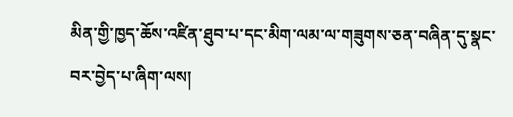མིན་གྱི་ཁྱད་ཆོས་འཛིན་ཐུབ་པ་དང་མིག་ལམ་ལ་གཟུགས་ཅན་བཞིན་དུ་སྣང་བར་བྱེད་པ་ཞིག་ལས།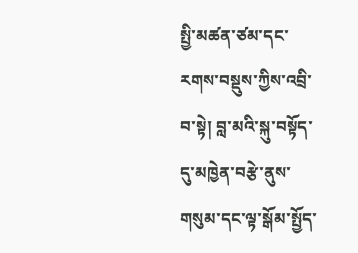སྤྱི་མཚན་ཙམ་དང་རགས་བསྡུས་ཀྱིས་འབྲི་བ་སྟེ། བླ་མའི་སྐུ་བསྟོད་དུ་མཁྱེན་བརྩེ་ནུས་གསུམ་དང་ལྟ་སྒོམ་སྤྱོད་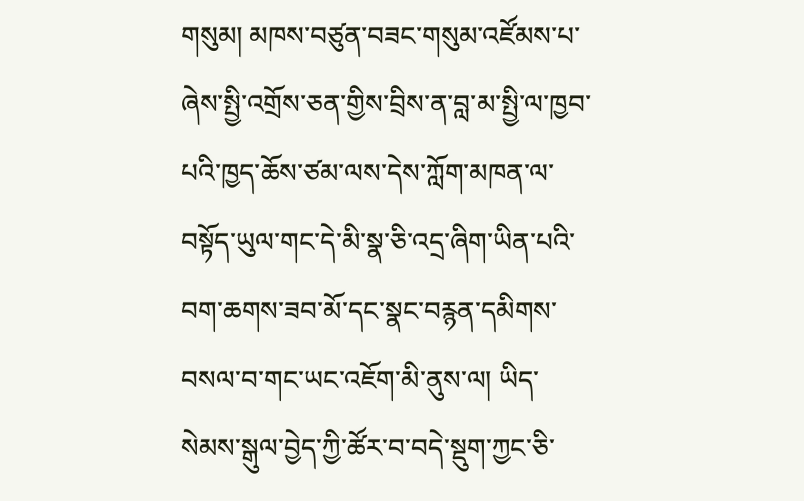གསུམ། མཁས་བཙུན་བཟང་གསུམ་འཛོམས་པ་ཞེས་སྤྱི་འགྲོས་ཅན་གྱིས་བྲིས་ན་བླ་མ་སྤྱི་ལ་ཁྱབ་པའི་ཁྱད་ཆོས་ཙམ་ལས་དེས་ཀློག་མཁན་ལ་བསྟོད་ཡུལ་གང་དེ་མི་སྣ་ཅི་འདྲ་ཞིག་ཡིན་པའི་བག་ཆགས་ཟབ་མོ་དང་སྣང་བརྙན་དམིགས་བསལ་བ་གང་ཡང་འཇོག་མི་ནུས་ལ། ཡིད་སེམས་སྒུལ་བྱེད་ཀྱི་ཚོར་བ་བདེ་སྡུག་ཀྱང་ཅི་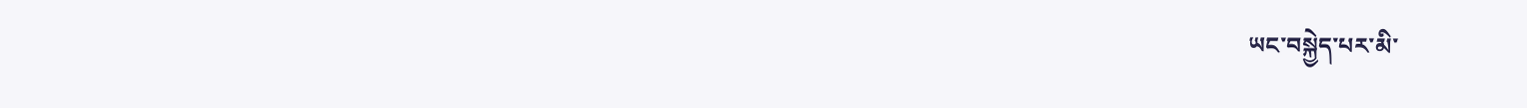ཡང་བསྐྱེད་པར་མི་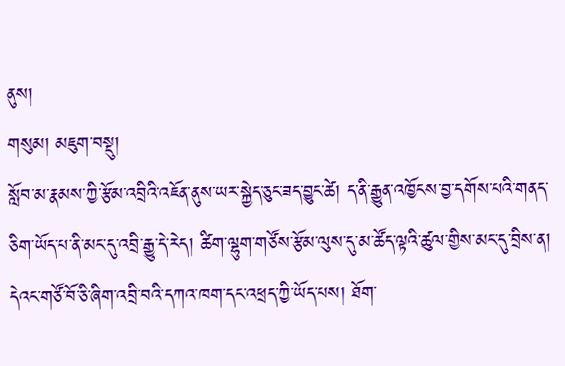ནུས།
གསུམ། མཇུག་བསྡུ།
སློབ་མ་རྣམས་ཀྱི་རྩོམ་འབྲིའི་འཇོན་ནུས་ཡར་སྐྱེད་ཅུང་ཟད་བྱུང་ཚེ། ད་ནི་རྒྱུན་འཁྱོངས་བྱ་དགོས་པའི་གནད་ཅིག་ཡོད་པ་ནི་མང་དུ་འབྲི་རྒྱུ་དེ་རེད། ཚིག་ལྷུག་གཙོས་རྩོམ་ལུས་དུ་མ་ཚོད་ལྟའི་ཚུལ་གྱིས་མང་དུ་བྲིས་ན། དེའང་གཙོ་བོ་ཅི་ཞིག་འབྲི་བའི་དཀའ་ཁག་དང་འཕྲད་ཀྱི་ཡོད་པས། ཐོག་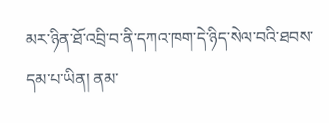མར་ཉིན་ཐོ་འབྲི་བ་ནི་དཀའ་ཁག་དེ་ཉིད་སེལ་བའི་ཐབས་དམ་པ་ཡིན། ནམ་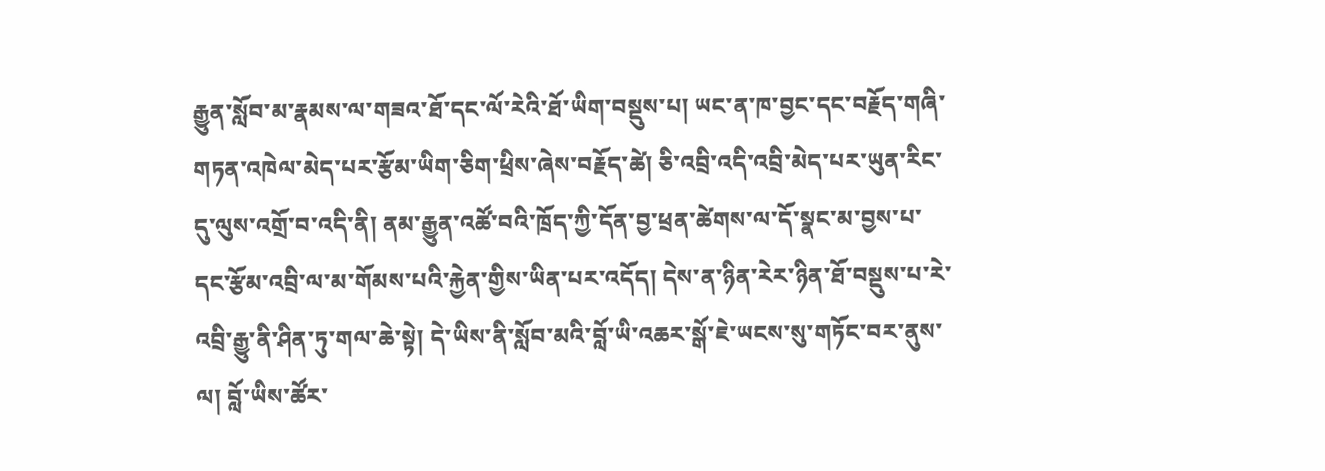རྒྱུན་སློབ་མ་རྣམས་ལ་གཟའ་ཐོ་དང་ལོ་རེའི་ཐོ་ཡིག་བསྡུས་པ། ཡང་ན་ཁ་བྱང་དང་བརྗོད་གཞི་གཏན་འཁེལ་མེད་པར་རྩོམ་ཡིག་ཅིག་ཕྲིས་ཞེས་བརྗོད་ཚེ། ཅི་འབྲི་འདི་འབྲི་མེད་པར་ཡུན་རིང་དུ་ལུས་འགྲོ་བ་འདི་ནི། ནམ་རྒྱུན་འཚོ་བའི་ཁྲོད་ཀྱི་དོན་བྱ་ཕྲན་ཚེགས་ལ་དོ་སྣང་མ་བྱས་པ་དང་རྩོམ་འབྲི་ལ་མ་གོམས་པའི་རྐྱེན་གྱིས་ཡིན་པར་འདོད། དེས་ན་ཉིན་རེར་ཉིན་ཐོ་བསྡུས་པ་རེ་འབྲི་རྒྱུ་ནི་ཤིན་ཏུ་གལ་ཆེ་སྟེ། དེ་ཡིས་ནི་སློབ་མའི་བློ་ཡི་འཆར་སྒོ་ཇེ་ཡངས་སུ་གཏོང་བར་ནུས་ལ། བློ་ཡིས་ཚོར་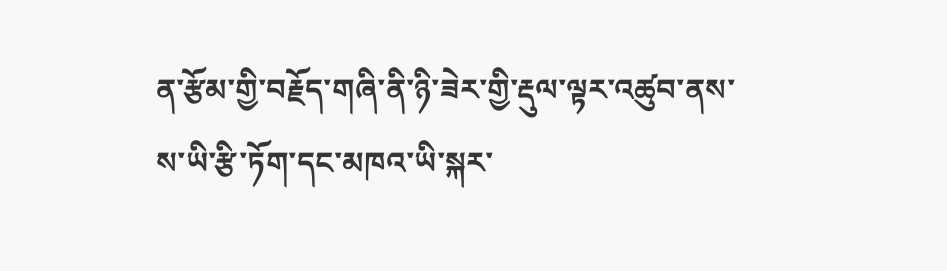ན་རྩོམ་གྱི་བརྗོད་གཞི་ནི་ཉི་ཟེར་གྱི་རྡུལ་ལྟར་འཚུབ་ནས་ས་ཡི་རྩི་ཏོག་དང་མཁའ་ཡི་སྐར་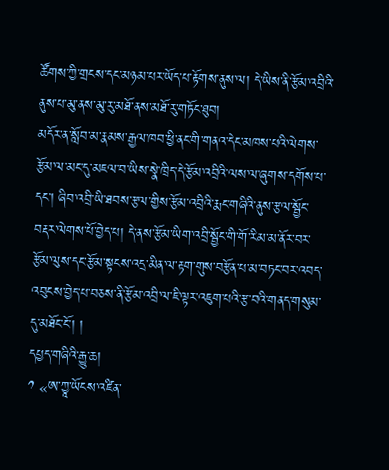ཚོགས་ཀྱི་གྲངས་དང་མཉམ་པར་ཡོད་པ་རྟོགས་ནུས་ལ། དེ་ཡིས་ནི་རྩོམ་འབྲིའི་ནུས་པ་མུ་ནས་མུ་རུ་མཐོ་ནས་མཐོ་རུ་གཏོང་ཐུབ།
མདོར་ན་སློབ་མ་རྣམས་རྒྱལ་ཁབ་ཕྱི་ནང་གི་གནའ་དེང་མཁས་པའི་ལེགས་རྩོམ་ལ་མང་དུ་མཇལ་བ་ཡིས་སྣེ་ཁྲིད་དེ་རྩོམ་འབྲིའི་ལས་ལ་ཞུགས་དགོས་པ་དང་། ཞིབ་འབྲི་ཡི་ཐབས་རྩལ་གྱིས་རྩོམ་འབྲིའི་རྨང་གཞིའི་ནུས་རྩལ་སྦྱོང་བརྡར་ལེགས་པོ་བྱེད་པ། དེ་ནས་རྩོམ་ཡིག་འབྲི་སྦྱོང་གི་གོ་རིམ་མ་ནོར་བར་རྩོམ་ལུས་དང་རྩོམ་སྟངས་འདྲ་མིན་ལ་རྟག་གུས་བརྩོན་པ་མ་བཏང་བར་འབད་འབུངས་བྱེད་པ་བཅས་ནི་རྩོམ་འབྲི་ལ་ཇི་ལྟར་འཇུག་པའི་རྩ་བའི་གནད་གསུམ་དུ་མཐོང་ངོ་། །
དཔྱད་གཞིའི་རྒྱུ་ཆ།
༡ «ཨ་ཀྱཱ་ཡོངས་འཛིན་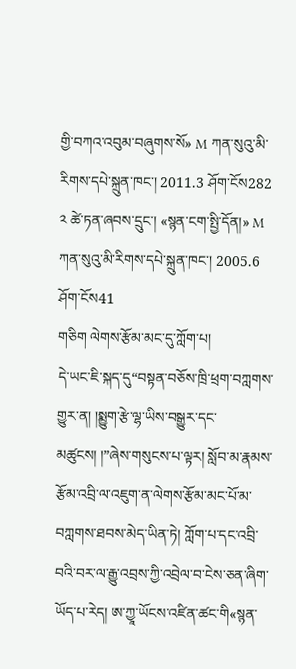གྱི་བཀའ་འབུམ་བཞུགས་སོ» M ཀན་སུའུ་མི་རིགས་དཔེ་སྐྲུན་ཁང་། 2011.3 ཤོག་ངོས282
༢ ཚེ་ཏན་ཞབས་དྲུང་། «སྙན་ངག་སྤྱི་དོན།» M ཀན་སུའུ་མི་རིགས་དཔེ་སྐྲུན་ཁང་། 2005.6 ཤོག་ངོས41
གཅིག ལེགས་རྩོམ་མང་དུ་ཀློག་པ།
དེ་ཡང་ཇི་སྐད་དུ“བསྟན་བཅོས་ཁྲི་ཕྲག་བཀླགས་གྱུར་ན། །སྨྱུག་རྩེ་ལྷ་ཡིས་བསྒྱུར་དང་མཚུངས། །”ཞེས་གསུངས་པ་ལྟར། སློབ་མ་རྣམས་རྩོམ་འབྲི་ལ་འཇུག་ན་ལེགས་རྩོམ་མང་པོ་མ་བཀླགས་ཐབས་མེད་ཡིན་ཏེ། ཀློག་པ་དང་འབྲི་བའི་བར་ལ་རྒྱུ་འབྲས་ཀྱི་འབྲེལ་བ་ངེས་ཅན་ཞིག་ཡོད་པ་རེད། ཨ་ཀྱཱ་ཡོངས་འཛིན་ཚང་གི«སྙན་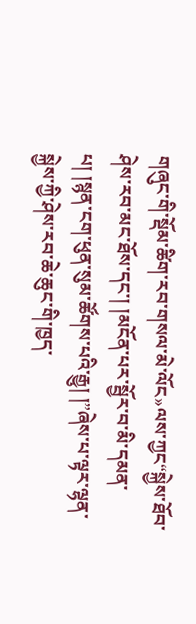གཞུང་གི་སྡོམ་ཚིག་རབ་གསལ་མེ་ལོང»ལས་ཀྱང“སྐྱེས་ཐོབ་ཤེས་རབ་མང་ཐོས་དང་། །མངོན་པར་སྦྱོར་བ་མི་དམན་པ། །སྙན་ངག་ཕུན་སུམ་ཚོགས་པའི་རྒྱུ། །”ཞེས་པ་ལྟར་ལྷན་སྐྱེས་ཀྱི་ཤེས་རབ་ཆེ་ཆུང་གི་ཁྱད་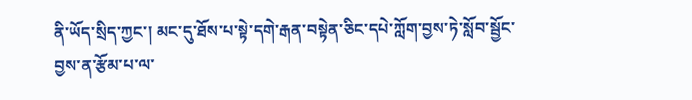ནི་ཡོད་སྲིད་ཀྱང་། མང་དུ་ཐོས་པ་སྟེ་དགེ་རྒན་བསྟེན་ཅིང་དཔེ་ཀློག་བྱས་ཏེ་སློབ་སྦྱོང་བྱས་ན་རྩོམ་པ་ལ་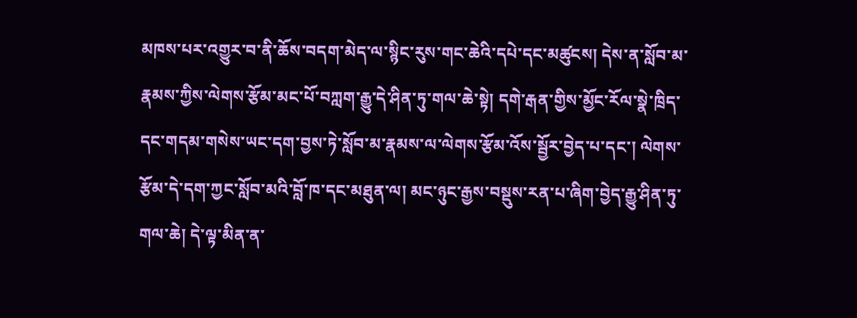མཁས་པར་འགྱུར་བ་ནི་ཆོས་བདག་མེད་ལ་སྙིང་རུས་གང་ཆེའི་དཔེ་དང་མཚུངས། དེས་ན་སློབ་མ་རྣམས་ཀྱིས་ལེགས་རྩོམ་མང་པོ་བཀླག་རྒྱུ་དེ་ཤིན་ཏུ་གལ་ཆེ་སྟེ། དགེ་རྒན་གྱིས་མྱོང་རོལ་སྣེ་ཁྲིད་དང་གདམ་གསེས་ཡང་དག་བྱས་ཏེ་སློབ་མ་རྣམས་ལ་ལེགས་རྩོམ་འོས་སྦྱོར་བྱེད་པ་དང་། ལེགས་རྩོམ་དེ་དག་ཀྱང་སློབ་མའི་བློ་ཁ་དང་མཐུན་ལ། མང་ཉུང་རྒྱས་བསྡུས་རན་པ་ཞིག་བྱེད་རྒྱུ་ཤིན་ཏུ་གལ་ཆེ། དེ་ལྟ་མིན་ན་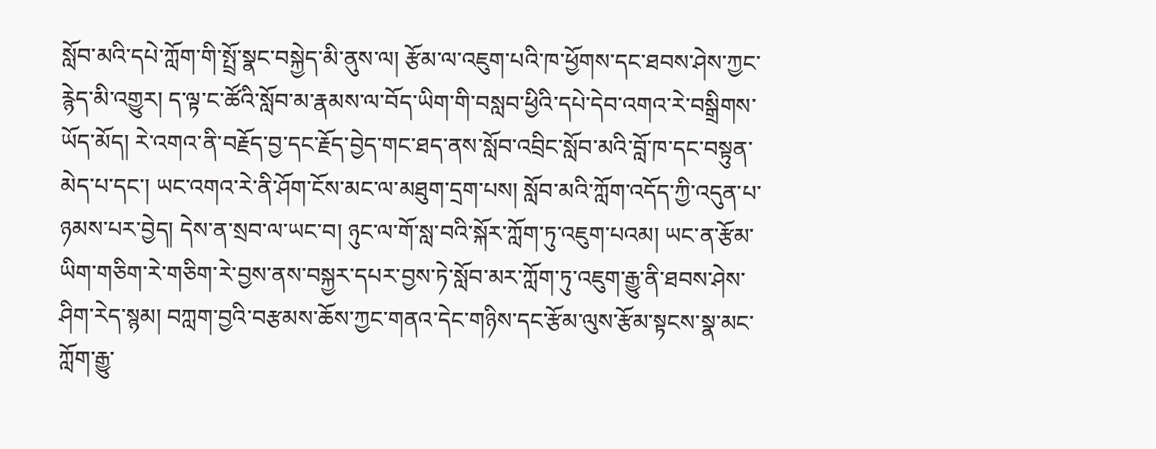སློབ་མའི་དཔེ་ཀློག་གི་སྤྲོ་སྣང་བསྐྱེད་མི་ནུས་ལ། རྩོམ་ལ་འཇུག་པའི་ཁ་ཕྱོགས་དང་ཐབས་ཤེས་ཀྱང་རྙེད་མི་འགྱུར། ད་ལྟ་ང་ཚོའི་སློབ་མ་རྣམས་ལ་བོད་ཡིག་གི་བསླབ་ཕྱིའི་དཔེ་དེབ་འགའ་རེ་བསྒྲིགས་ཡོད་མོད། རེ་འགའ་ནི་བརྗོད་བྱ་དང་རྗོད་བྱེད་གང་ཐད་ནས་སློབ་འབྲིང་སློབ་མའི་བློ་ཁ་དང་བསྟུན་མེད་པ་དང་། ཡང་འགའ་རེ་ནི་ཤོག་ངོས་མང་ལ་མཐུག་དྲག་པས། སློབ་མའི་ཀློག་འདོད་ཀྱི་འདུན་པ་ཉམས་པར་བྱེད། དེས་ན་སྲབ་ལ་ཡང་བ། ཉུང་ལ་གོ་སླ་བའི་སྐོར་ཀློག་ཏུ་འཇུག་པའམ། ཡང་ན་རྩོམ་ཡིག་གཅིག་རེ་གཅིག་རེ་བྱས་ནས་བསྐྱར་དཔར་བྱས་ཏེ་སློབ་མར་ཀློག་ཏུ་འཇུག་རྒྱུ་ནི་ཐབས་ཤེས་ཤིག་རེད་སྙམ། བཀླག་བྱའི་བརྩམས་ཆོས་ཀྱང་གནའ་དེང་གཉིས་དང་རྩོམ་ལུས་རྩོམ་སྟངས་སྣ་མང་ཀློག་རྒྱུ་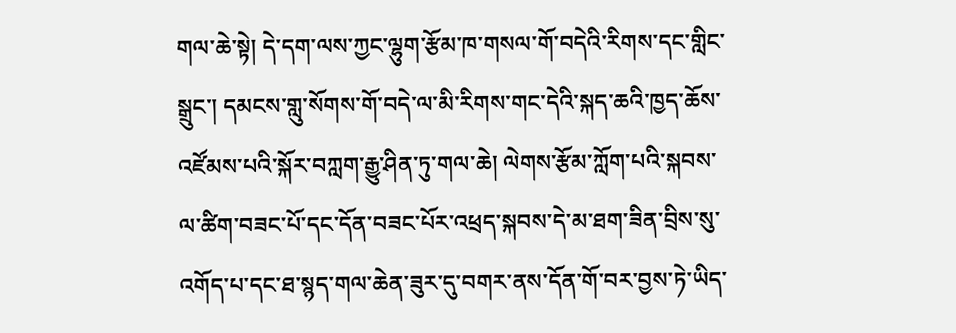གལ་ཆེ་སྟེ། དེ་དག་ལས་ཀྱང་ལྷུག་རྩོམ་ཁ་གསལ་གོ་བདེའི་རིགས་དང་གླིང་སྒྲུང་། དམངས་གླུ་སོགས་གོ་བདེ་ལ་མི་རིགས་གང་དེའི་སྐད་ཆའི་ཁྱད་ཆོས་འཛོམས་པའི་སྐོར་བཀླག་རྒྱུ་ཤིན་ཏུ་གལ་ཆེ། ལེགས་རྩོམ་ཀློག་པའི་སྐབས་ལ་ཚིག་བཟང་པོ་དང་དོན་བཟང་པོར་འཕྲད་སྐབས་དེ་མ་ཐག་ཟིན་བྲིས་སུ་འགོད་པ་དང་ཐ་སྙད་གལ་ཆེན་ཟུར་དུ་བགར་ནས་དོན་གོ་བར་བྱས་ཏེ་ཡིད་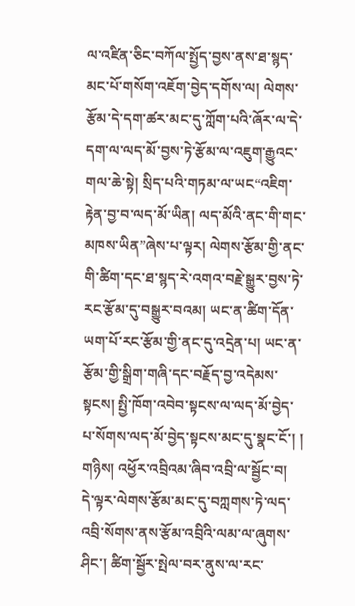ལ་འཛིན་ཅིང་བཀོལ་སྤྱོད་བྱས་ནས་ཐ་སྙད་མང་པོ་གསོག་འཇོག་བྱེད་དགོས་ལ། ལེགས་རྩོམ་དེ་དག་ཚར་མང་དུ་ཀློག་པའི་ཞོར་ལ་དེ་དག་ལ་ལད་མོ་བྱས་ཏེ་རྩོམ་ལ་འཇུག་རྒྱུའང་གལ་ཆེ་སྟེ། སྲིད་པའི་གཏམ་ལ་ཡང“འཇིག་རྟེན་བྱ་བ་ལད་མོ་ཡིན། ལད་མོའི་ནང་གི་གང་མཁས་ཡིན”ཞེས་པ་ལྟར། ལེགས་རྩོམ་གྱི་ནང་གི་ཚིག་དང་ཐ་སྙད་རེ་འགའ་བརྗེ་སྒྱུར་བྱས་ཏེ་རང་རྩོམ་དུ་བསྒྱུར་བའམ། ཡང་ན་ཚིག་དོན་ཡག་པོ་རང་རྩོམ་གྱི་ནང་དུ་འདྲེན་པ། ཡང་ན་རྩོམ་གྱི་སྒྲིག་གཞི་དང་བརྗོད་བྱ་འདེམས་སྟངས། སྤྱི་ཁོག་འབེབ་སྟངས་ལ་ལད་མོ་བྱེད་པ་སོགས་ལད་མོ་བྱེད་སྟངས་མང་དུ་སྣང་ངོ་། །
གཉིས། འཕྱོར་འབྲིའམ་ཞིབ་འབྲི་ལ་སྦྱོང་བ།
དེ་ལྟར་ལེགས་རྩོམ་མང་དུ་བཀླགས་ཏེ་ལད་འབྲི་སོགས་ནས་རྩོམ་འབྲིའི་ལམ་ལ་ཞུགས་ཤིང་། ཚིག་སྦྱོར་སྤེལ་བར་ནུས་ལ་རང་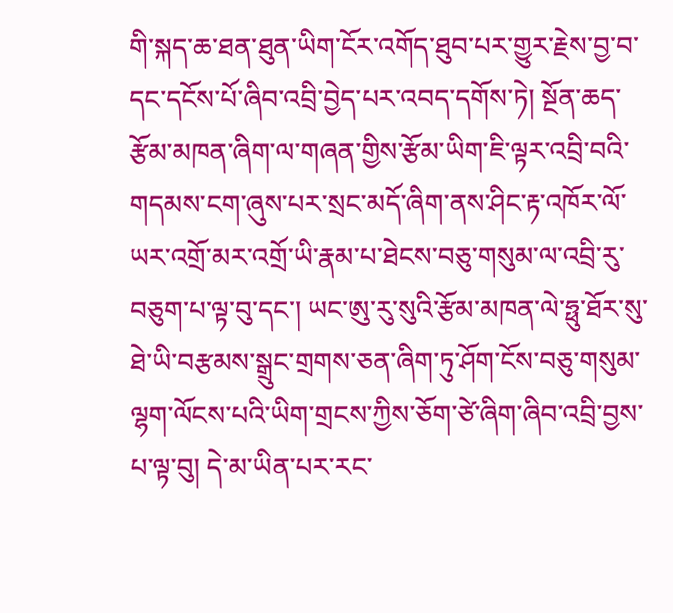གི་སྐད་ཆ་ཐན་ཐུན་ཡིག་ངོར་འགོད་ཐུབ་པར་གྱུར་རྗེས་བྱ་བ་དང་དངོས་པོ་ཞིབ་འབྲི་བྱེད་པར་འབད་དགོས་ཏེ། སྔོན་ཆད་རྩོམ་མཁན་ཞིག་ལ་གཞན་གྱིས་རྩོམ་ཡིག་ཇི་ལྟར་འབྲི་བའི་གདམས་ངག་ཞུས་པར་སྲང་མདོ་ཞིག་ནས་ཤིང་རྟ་འཁོར་ལོ་ཡར་འགྲོ་མར་འགྲོ་ཡི་རྣམ་པ་ཐེངས་བཅུ་གསུམ་ལ་འབྲི་རུ་བཅུག་པ་ལྟ་བུ་དང་། ཡང་ཨུ་རུ་སུའི་རྩོམ་མཁན་ལེ་ཧྥུ་ཐོར་སུ་ཐེ་ཡི་བརྩམས་སྒྲུང་གྲགས་ཅན་ཞིག་ཏུ་ཤོག་ངོས་བཅུ་གསུམ་ལྷག་ལོངས་པའི་ཡིག་གྲངས་ཀྱིས་ཅོག་ཙེ་ཞིག་ཞིབ་འབྲི་བྱས་པ་ལྟ་བུ། དེ་མ་ཡིན་པར་རང་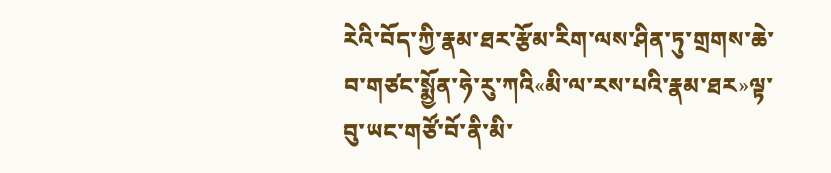རེའི་བོད་ཀྱི་རྣམ་ཐར་རྩོམ་རིག་ལས་ཤིན་ཏུ་གྲགས་ཆེ་བ་གཙང་སྨྱོན་ཧེ་རུ་ཀའི«མི་ལ་རས་པའི་རྣམ་ཐར»ལྟ་བུ་ཡང་གཙོ་བོ་ནི་མི་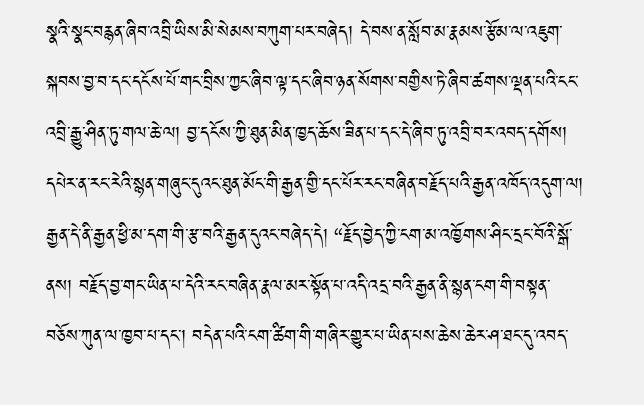སྣའི་སྣང་བརྙན་ཞིབ་འབྲི་ཡིས་མི་སེམས་བཀུག་པར་བཞེད། དེ་བས་ན་སློབ་མ་རྣམས་རྩོམ་ལ་འཇུག་སྐབས་བྱ་བ་དང་དངོས་པོ་གང་བྲིས་ཀྱང་ཞིབ་ལྟ་དང་ཞིབ་ཉན་སོགས་བགྱིས་ཏེ་ཞིབ་ཚགས་ལྡན་པའི་ངང་འབྲི་རྒྱུ་ཤིན་ཏུ་གལ་ཆེ་ལ། བྱ་དངོས་ཀྱི་ཐུན་མིན་ཁྱད་ཆོས་ཟིན་པ་དང་དེ་ཞིབ་ཏུ་འབྲི་བར་འབད་དགོས། དཔེར་ན་རང་རེའི་སྙན་གཞུང་དུའང་ཐུན་མོང་གི་རྒྱན་གྱི་དང་པོར་རང་བཞིན་བརྗོད་པའི་རྒྱན་འཁོད་འདུག་ལ། རྒྱན་དེ་ནི་རྒྱན་ཕྱི་མ་དག་གི་རྩ་བའི་རྒྱན་དུའང་བཞེད་དེ། “རྗོད་བྱེད་ཀྱི་ངག་མ་འཁྱོགས་ཤིང་དྲང་བོའི་སྒོ་ནས། བརྗོད་བྱ་གང་ཡིན་པ་དེའི་རང་བཞིན་རྣལ་མར་སྟོན་པ་འདི་འདྲ་བའི་རྒྱན་ནི་སྙན་ངག་གི་བསྟན་བཅོས་ཀུན་ལ་ཁྱབ་པ་དང་། བདེན་པའི་ངག་ཚིག་གི་གཞིར་གྱུར་པ་ཡིན་པས་ཆེས་ཆེར་ཤ་ཐང་དུ་འབད་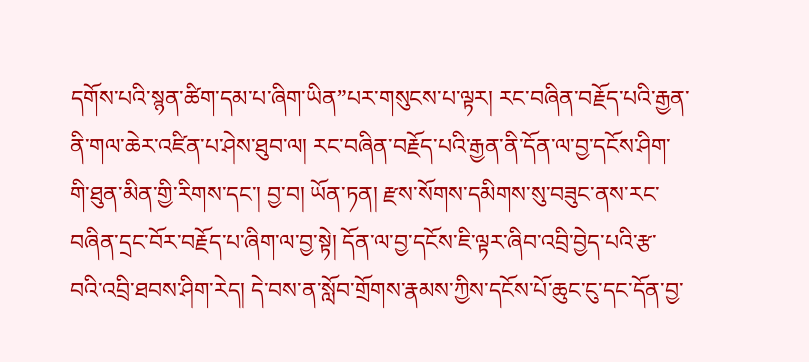དགོས་པའི་སྙན་ཚིག་དམ་པ་ཞིག་ཡིན”པར་གསུངས་པ་ལྟར། རང་བཞིན་བརྗོད་པའི་རྒྱན་ནི་གལ་ཆེར་འཛིན་པ་ཤེས་ཐུབ་ལ། རང་བཞིན་བརྗོད་པའི་རྒྱན་ནི་དོན་ལ་བྱ་དངོས་ཤིག་གི་ཐུན་མིན་གྱི་རིགས་དང་། བྱ་བ། ཡོན་ཏན། རྫས་སོགས་དམིགས་སུ་བཟུང་ནས་རང་བཞིན་དྲང་བོར་བརྗོད་པ་ཞིག་ལ་བྱ་སྟེ། དོན་ལ་བྱ་དངོས་ཇི་ལྟར་ཞིབ་འབྲི་བྱེད་པའི་རྩ་བའི་འབྲི་ཐབས་ཤིག་རེད། དེ་བས་ན་སློབ་གྲོགས་རྣམས་ཀྱིས་དངོས་པོ་ཆུང་ངུ་དང་དོན་བྱ་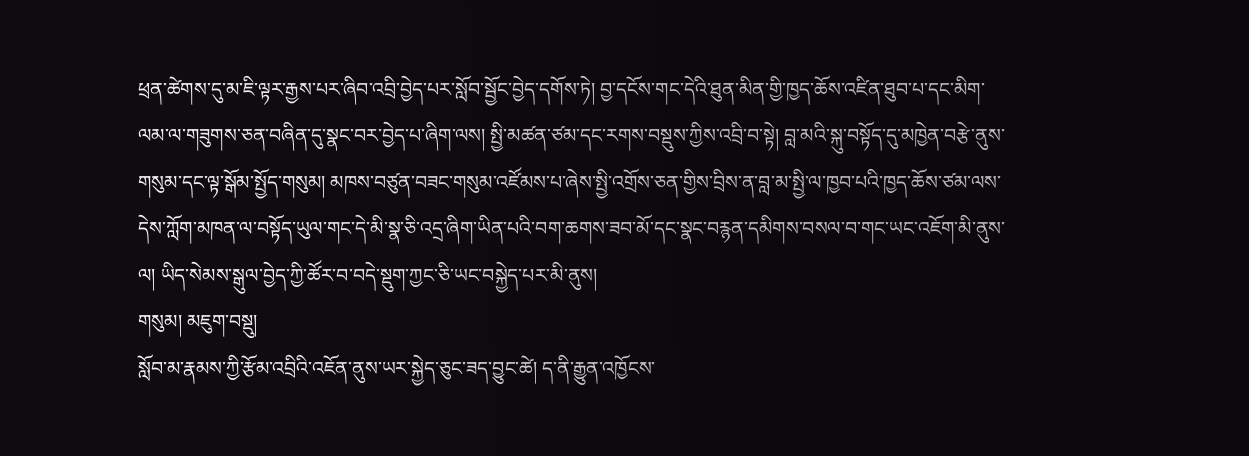ཕྲན་ཚེགས་དུ་མ་ཇི་ལྟར་རྒྱས་པར་ཞིབ་འབྲི་བྱེད་པར་སློབ་སྦྱོང་བྱེད་དགོས་ཏེ། བྱ་དངོས་གང་དེའི་ཐུན་མིན་གྱི་ཁྱད་ཆོས་འཛིན་ཐུབ་པ་དང་མིག་ལམ་ལ་གཟུགས་ཅན་བཞིན་དུ་སྣང་བར་བྱེད་པ་ཞིག་ལས། སྤྱི་མཚན་ཙམ་དང་རགས་བསྡུས་ཀྱིས་འབྲི་བ་སྟེ། བླ་མའི་སྐུ་བསྟོད་དུ་མཁྱེན་བརྩེ་ནུས་གསུམ་དང་ལྟ་སྒོམ་སྤྱོད་གསུམ། མཁས་བཙུན་བཟང་གསུམ་འཛོམས་པ་ཞེས་སྤྱི་འགྲོས་ཅན་གྱིས་བྲིས་ན་བླ་མ་སྤྱི་ལ་ཁྱབ་པའི་ཁྱད་ཆོས་ཙམ་ལས་དེས་ཀློག་མཁན་ལ་བསྟོད་ཡུལ་གང་དེ་མི་སྣ་ཅི་འདྲ་ཞིག་ཡིན་པའི་བག་ཆགས་ཟབ་མོ་དང་སྣང་བརྙན་དམིགས་བསལ་བ་གང་ཡང་འཇོག་མི་ནུས་ལ། ཡིད་སེམས་སྒུལ་བྱེད་ཀྱི་ཚོར་བ་བདེ་སྡུག་ཀྱང་ཅི་ཡང་བསྐྱེད་པར་མི་ནུས།
གསུམ། མཇུག་བསྡུ།
སློབ་མ་རྣམས་ཀྱི་རྩོམ་འབྲིའི་འཇོན་ནུས་ཡར་སྐྱེད་ཅུང་ཟད་བྱུང་ཚེ། ད་ནི་རྒྱུན་འཁྱོངས་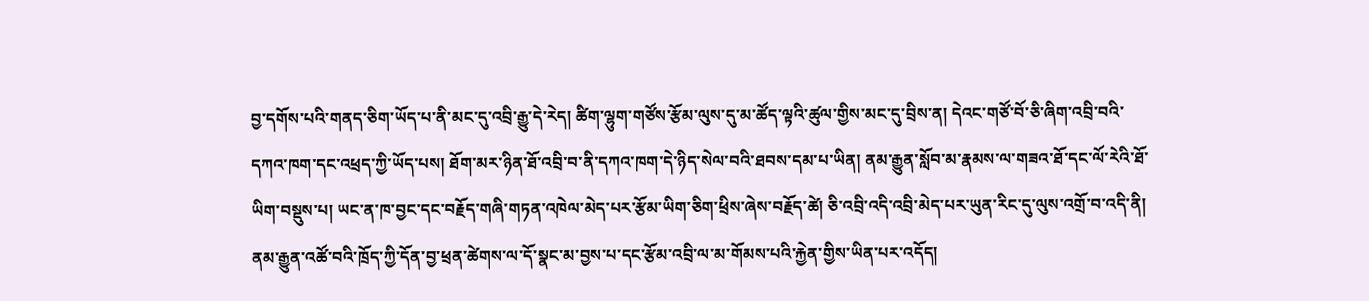བྱ་དགོས་པའི་གནད་ཅིག་ཡོད་པ་ནི་མང་དུ་འབྲི་རྒྱུ་དེ་རེད། ཚིག་ལྷུག་གཙོས་རྩོམ་ལུས་དུ་མ་ཚོད་ལྟའི་ཚུལ་གྱིས་མང་དུ་བྲིས་ན། དེའང་གཙོ་བོ་ཅི་ཞིག་འབྲི་བའི་དཀའ་ཁག་དང་འཕྲད་ཀྱི་ཡོད་པས། ཐོག་མར་ཉིན་ཐོ་འབྲི་བ་ནི་དཀའ་ཁག་དེ་ཉིད་སེལ་བའི་ཐབས་དམ་པ་ཡིན། ནམ་རྒྱུན་སློབ་མ་རྣམས་ལ་གཟའ་ཐོ་དང་ལོ་རེའི་ཐོ་ཡིག་བསྡུས་པ། ཡང་ན་ཁ་བྱང་དང་བརྗོད་གཞི་གཏན་འཁེལ་མེད་པར་རྩོམ་ཡིག་ཅིག་ཕྲིས་ཞེས་བརྗོད་ཚེ། ཅི་འབྲི་འདི་འབྲི་མེད་པར་ཡུན་རིང་དུ་ལུས་འགྲོ་བ་འདི་ནི། ནམ་རྒྱུན་འཚོ་བའི་ཁྲོད་ཀྱི་དོན་བྱ་ཕྲན་ཚེགས་ལ་དོ་སྣང་མ་བྱས་པ་དང་རྩོམ་འབྲི་ལ་མ་གོམས་པའི་རྐྱེན་གྱིས་ཡིན་པར་འདོད།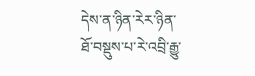དེས་ན་ཉིན་རེར་ཉིན་ཐོ་བསྡུས་པ་རེ་འབྲི་རྒྱུ་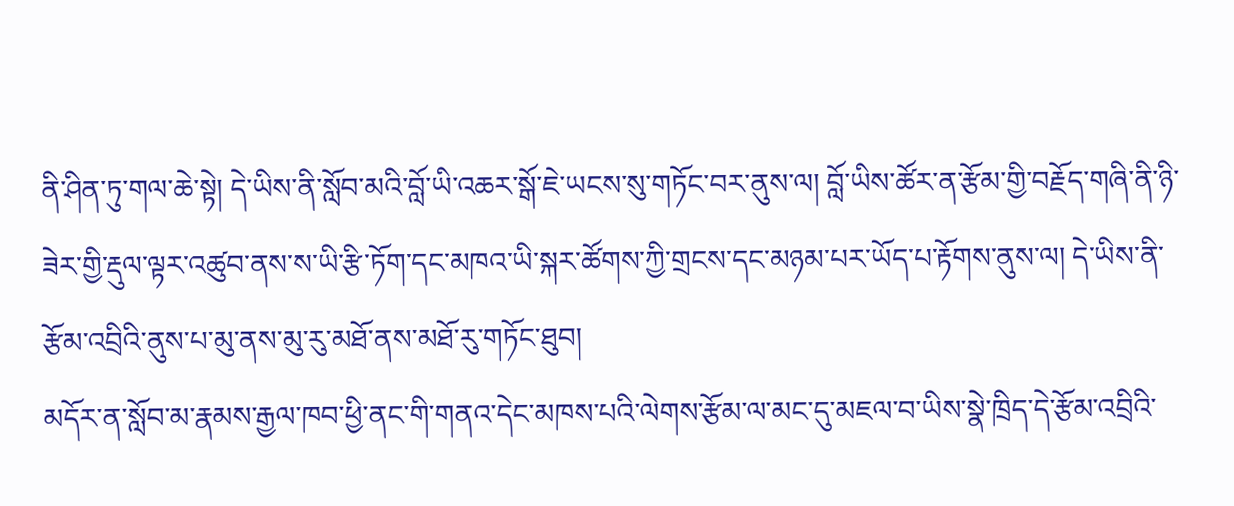ནི་ཤིན་ཏུ་གལ་ཆེ་སྟེ། དེ་ཡིས་ནི་སློབ་མའི་བློ་ཡི་འཆར་སྒོ་ཇེ་ཡངས་སུ་གཏོང་བར་ནུས་ལ། བློ་ཡིས་ཚོར་ན་རྩོམ་གྱི་བརྗོད་གཞི་ནི་ཉི་ཟེར་གྱི་རྡུལ་ལྟར་འཚུབ་ནས་ས་ཡི་རྩི་ཏོག་དང་མཁའ་ཡི་སྐར་ཚོགས་ཀྱི་གྲངས་དང་མཉམ་པར་ཡོད་པ་རྟོགས་ནུས་ལ། དེ་ཡིས་ནི་རྩོམ་འབྲིའི་ནུས་པ་མུ་ནས་མུ་རུ་མཐོ་ནས་མཐོ་རུ་གཏོང་ཐུབ།
མདོར་ན་སློབ་མ་རྣམས་རྒྱལ་ཁབ་ཕྱི་ནང་གི་གནའ་དེང་མཁས་པའི་ལེགས་རྩོམ་ལ་མང་དུ་མཇལ་བ་ཡིས་སྣེ་ཁྲིད་དེ་རྩོམ་འབྲིའི་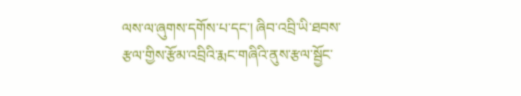ལས་ལ་ཞུགས་དགོས་པ་དང་། ཞིབ་འབྲི་ཡི་ཐབས་རྩལ་གྱིས་རྩོམ་འབྲིའི་རྨང་གཞིའི་ནུས་རྩལ་སྦྱོང་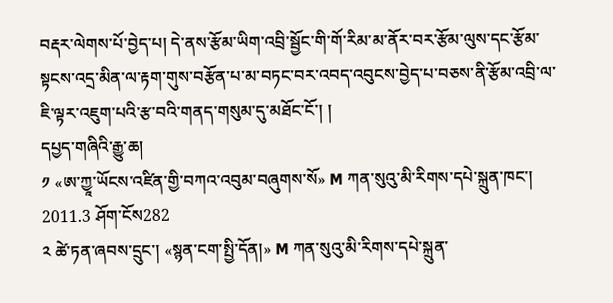བརྡར་ལེགས་པོ་བྱེད་པ། དེ་ནས་རྩོམ་ཡིག་འབྲི་སྦྱོང་གི་གོ་རིམ་མ་ནོར་བར་རྩོམ་ལུས་དང་རྩོམ་སྟངས་འདྲ་མིན་ལ་རྟག་གུས་བརྩོན་པ་མ་བཏང་བར་འབད་འབུངས་བྱེད་པ་བཅས་ནི་རྩོམ་འབྲི་ལ་ཇི་ལྟར་འཇུག་པའི་རྩ་བའི་གནད་གསུམ་དུ་མཐོང་ངོ་། །
དཔྱད་གཞིའི་རྒྱུ་ཆ།
༡ «ཨ་ཀྱཱ་ཡོངས་འཛིན་གྱི་བཀའ་འབུམ་བཞུགས་སོ» M ཀན་སུའུ་མི་རིགས་དཔེ་སྐྲུན་ཁང་། 2011.3 ཤོག་ངོས282
༢ ཚེ་ཏན་ཞབས་དྲུང་། «སྙན་ངག་སྤྱི་དོན།» M ཀན་སུའུ་མི་རིགས་དཔེ་སྐྲུན་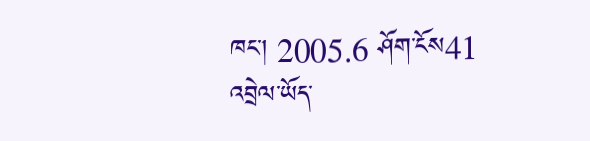ཁང་། 2005.6 ཤོག་ངོས41
འབྲེལ་ཡོད་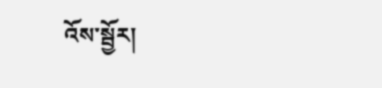འོས་སྦྱོར།